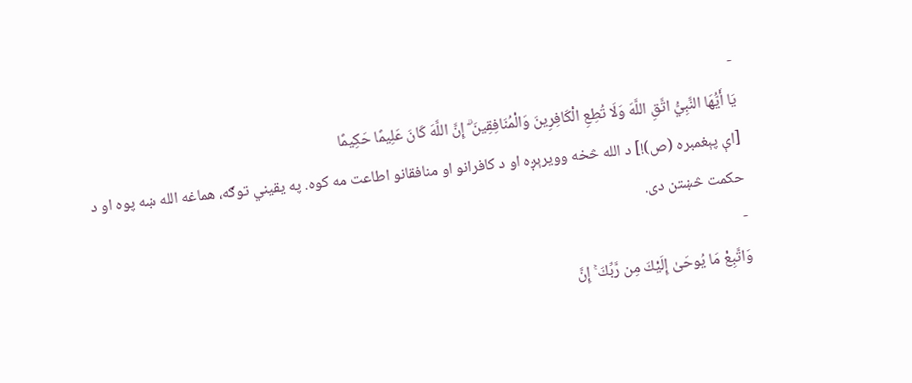-
يَا أَيُّهَا النَّبِيُّ اتَّقِ اللَّهَ وَلَا تُطِعِ الْكَافِرِينَ وَالْمُنَافِقِينَ ۗ إِنَّ اللَّهَ كَانَ عَلِيمًا حَكِيمًا
[اې پېغمبره (ص)!] د الله څخه وويرېږه او د كافرانو او منافقانو اطاعت مه كوه. په یقیني توګه، هماغه الله ښه پوه او د حکمت څښتن دى.
-
وَاتَّبِعْ مَا يُوحَىٰ إِلَيْكَ مِن رَّبِّكَ ۚ إِنَّ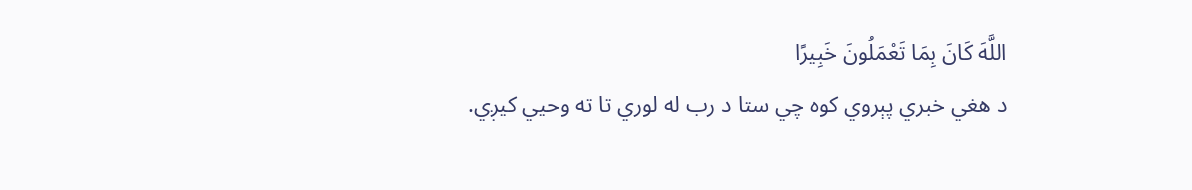اللَّهَ كَانَ بِمَا تَعْمَلُونَ خَبِيرًا
د هغي خبري پېروي كوه چي ستا د رب له لوري تا ته وحيي کیږي.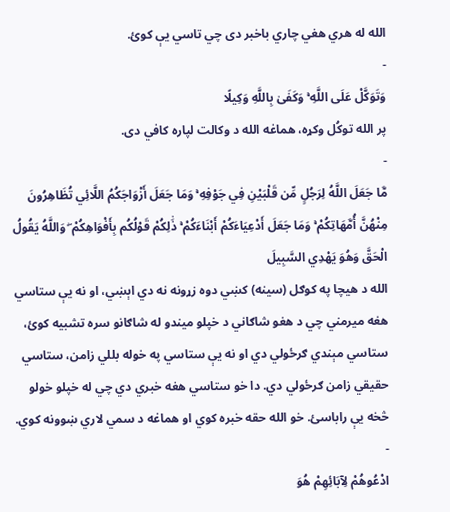الله له هري هغي چاري باخبر دى چي تاسي یې كوئ.
-
وَتَوَكَّلْ عَلَى اللَّهِ ۚ وَكَفَىٰ بِاللَّهِ وَكِيلًا
پر الله توكُل وکړه، هماغه الله د وكالت لپاره كافي دى.
-
مَّا جَعَلَ اللَّهُ لِرَجُلٍ مِّن قَلْبَيْنِ فِي جَوْفِهِ ۚ وَمَا جَعَلَ أَزْوَاجَكُمُ اللَّائِي تُظَاهِرُونَ مِنْهُنَّ أُمَّهَاتِكُمْ ۚ وَمَا جَعَلَ أَدْعِيَاءَكُمْ أَبْنَاءَكُمْ ۚ ذَٰلِكُمْ قَوْلُكُم بِأَفْوَاهِكُمْ ۖ وَاللَّهُ يَقُولُ الْحَقَّ وَهُوَ يَهْدِي السَّبِيلَ
الله د هیچا په کوګل (سینه) کښي دوه زړونه نه دي اېښي، او نه يې ستاسي هغه ميرمني چي د هغو شاګاني د خپلو ميندو له شاګانو سره تشبيه كوئ، ستاسي مېندي ګرځولي دي او نه یې ستاسي په خوله بللي زامن، ستاسي حقيقي زامن ګرځولي دي. دا خو ستاسي هغه خبري دي چي له خپلو خولو څخه یې راباسئ. خو الله حقه خبره كوي او هماغه د سمي لاري ښوونه كوي.
-
ادْعُوهُمْ لِآبَائِهِمْ هُوَ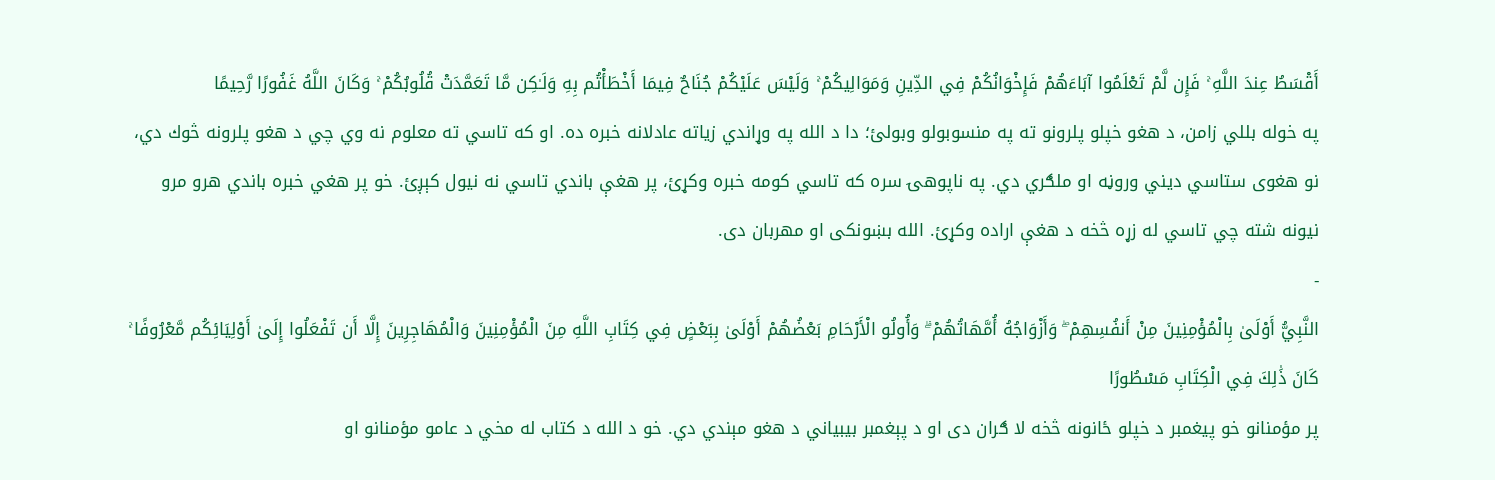أَقْسَطُ عِندَ اللَّهِ ۚ فَإِن لَّمْ تَعْلَمُوا آبَاءَهُمْ فَإِخْوَانُكُمْ فِي الدِّينِ وَمَوَالِيكُمْ ۚ وَلَيْسَ عَلَيْكُمْ جُنَاحٌ فِيمَا أَخْطَأْتُم بِهِ وَلَـٰكِن مَّا تَعَمَّدَتْ قُلُوبُكُمْ ۚ وَكَانَ اللَّهُ غَفُورًا رَّحِيمًا
په خوله بللي زامن، د هغو خپلو پلرونو ته په منسوبولو وبولئ؛ دا د الله په وړاندي زياته عادلانه خبره ده. او كه تاسي ته معلوم نه وي چي د هغو پلرونه څوك دي، نو هغوى ستاسي ديني وروڼه او ملګري دي. په ناپوهۍ سره كه تاسي كومه خبره وکړئ، پر هغې باندي تاسي نه نيول کېږئ. خو پر هغي خبره باندي هرو مرو نيونه شته چي تاسي له زړه څخه د هغې اراده وکړئ. الله بښونكى او مهربان دى.
-
النَّبِيُّ أَوْلَىٰ بِالْمُؤْمِنِينَ مِنْ أَنفُسِهِمْ ۖ وَأَزْوَاجُهُ أُمَّهَاتُهُمْ ۗ وَأُولُو الْأَرْحَامِ بَعْضُهُمْ أَوْلَىٰ بِبَعْضٍ فِي كِتَابِ اللَّهِ مِنَ الْمُؤْمِنِينَ وَالْمُهَاجِرِينَ إِلَّا أَن تَفْعَلُوا إِلَىٰ أَوْلِيَائِكُم مَّعْرُوفًا ۚ كَانَ ذَٰلِكَ فِي الْكِتَابِ مَسْطُورًا
پر مؤمنانو خو پیغمبر د خپلو ځانونه څخه لا ګران دی او د پېغمبر بيبياني د هغو مېندي دي. خو د الله د كتاب له مخي د عامو مؤمنانو او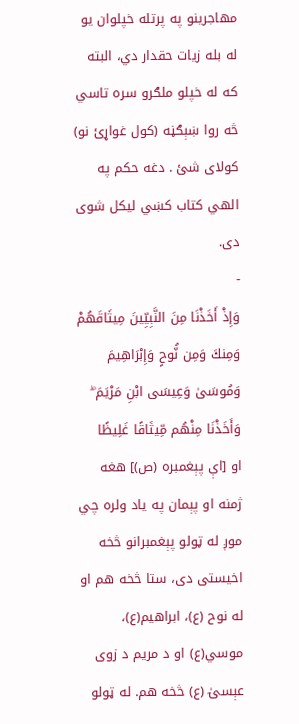مهاجرينو په پرتله خپلوان يو له بله زيات حقدار دي، البته كه له خپلو ملګرو سره تاسي څه روا ښېګڼه (كول غواړئ نو) کولای شئ . دغه حكم په الهي كتاب کښي ليكل شوى دى.
-
وَإِذْ أَخَذْنَا مِنَ النَّبِيِّينَ مِيثَاقَهُمْ وَمِنكَ وَمِن نُّوحٍ وَإِبْرَاهِيمَ وَمُوسَىٰ وَعِيسَى ابْنِ مَرْيَمَ ۖ وَأَخَذْنَا مِنْهُم مِّيثَاقًا غَلِيظًا
او [اې پېغمبره (ص)] هغه ژمنه او پېمان په ياد ولره چي موږ له ټولو پېغمبرانو څخه اخیستى دى، ستا څخه هم او له نوح (ع)، ابراهيم(ع)، موسي(ع) او د مریم د زوی عېسۍٰ (ع) څخه هم. له ټولو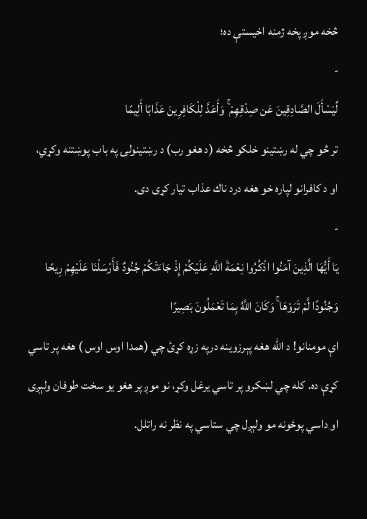څخه موږ پخه ژمنه اخیستې ده؛
-
لِّيَسْأَلَ الصَّادِقِينَ عَن صِدْقِهِمْ ۚ وَأَعَدَّ لِلْكَافِرِينَ عَذَابًا أَلِيمًا
تر څو چي له رښتينو خلكو څخه (د هغو رب) د رښتينولۍ په باب پوښتنه وکړي، او د كافرانو لپاره خو هغه درد ناك عذاب تيار کړی دى.
-
يَا أَيُّهَا الَّذِينَ آمَنُوا اذْكُرُوا نِعْمَةَ اللَّهِ عَلَيْكُمْ إِذْ جَاءَتْكُمْ جُنُودٌ فَأَرْسَلْنَا عَلَيْهِمْ رِيحًا وَجُنُودًا لَّمْ تَرَوْهَا ۚ وَكَانَ اللَّهُ بِمَا تَعْمَلُونَ بَصِيرًا
اې مومنانو! د الله هغه پېرزوينه درپه زړه کړئ چي (همدا اوس اوس ) هغه پر تاسي کړې ده. كله چي لښكرو پر تاسي يرغل وکړ، نو موږ پر هغو يو سخت طوفان ولېږی او داسي پوځونه مو ولېږل چي ستاسي په نظر نه راتلل.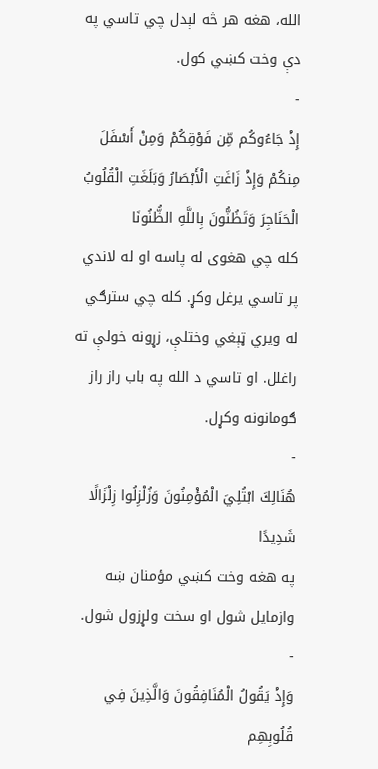الله، هغه هر څه لېدل چي تاسي په دې وخت کښي كول.
-
إِذْ جَاءُوكُم مِّن فَوْقِكُمْ وَمِنْ أَسْفَلَ مِنكُمْ وَإِذْ زَاغَتِ الْأَبْصَارُ وَبَلَغَتِ الْقُلُوبُ الْحَنَاجِرَ وَتَظُنُّونَ بِاللَّهِ الظُّنُونَا
كله چي هغوى له پاسه او له لاندي پر تاسي يرغل وکړ. كله چي سترګي له ويري ټېغي وختلې، زړونه خولې ته راغلل. او تاسي د الله په باب راز راز ګومانونه وکړل.
-
هُنَالِكَ ابْتُلِيَ الْمُؤْمِنُونَ وَزُلْزِلُوا زِلْزَالًا شَدِيدًا
په هغه وخت کښي مؤمنان ښه وازمايل شول او سخت ولړزول شول.
-
وَإِذْ يَقُولُ الْمُنَافِقُونَ وَالَّذِينَ فِي قُلُوبِهِم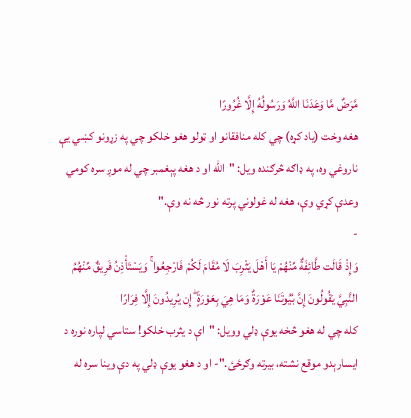مَّرَضٌ مَّا وَعَدَنَا اللَّهُ وَرَسُولُهُ إِلَّا غُرُورًا
هغه وخت (ياد کړه) چي كله منافقانو او ټولو هغو خلكو چي په زړونو کښي یې ناروغي وه، په ډاګه څرګنده ويل: "الله او د هغه پېغمبر چي له موږ سره کومي وعدې کړي وې، هغه له غولوني پرته نور څه نه وې."
-
وَإِذْ قَالَت طَّائِفَةٌ مِّنْهُمْ يَا أَهْلَ يَثْرِبَ لَا مُقَامَ لَكُمْ فَارْجِعُوا ۚ وَيَسْتَأْذِنُ فَرِيقٌ مِّنْهُمُ النَّبِيَّ يَقُولُونَ إِنَّ بُيُوتَنَا عَوْرَةٌ وَمَا هِيَ بِعَوْرَةٍ ۖ إِن يُرِيدُونَ إِلَّا فِرَارًا
كله چي له هغو څخه يوې ډلي وويل: "اې د يثرب خلكو! ستاسي لپاره نوره د ايسارېدو موقع نشته، بيرته وګرځئ."- او د هغو يوې ډلي په دې وينا سره له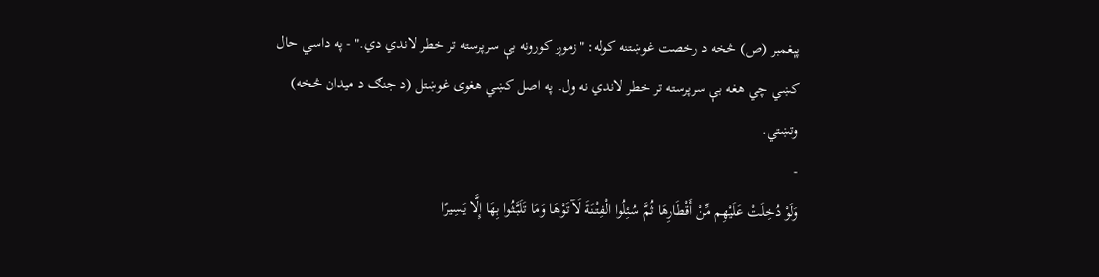پېغمبر (ص) څخه د رخصت غوښتنه كوله: "زموږ كورونه بې سرپرسته تر خطر لاندي دي." - په داسي حال کښي چي هغه بې سرپرسته تر خطر لاندي نه ول. په اصل کښي هغوی غوښتل (د جنګ د میدان څخه) وتښتي.
-
وَلَوْ دُخِلَتْ عَلَيْهِم مِّنْ أَقْطَارِهَا ثُمَّ سُئِلُوا الْفِتْنَةَ لَآتَوْهَا وَمَا تَلَبَّثُوا بِهَا إِلَّا يَسِيرًا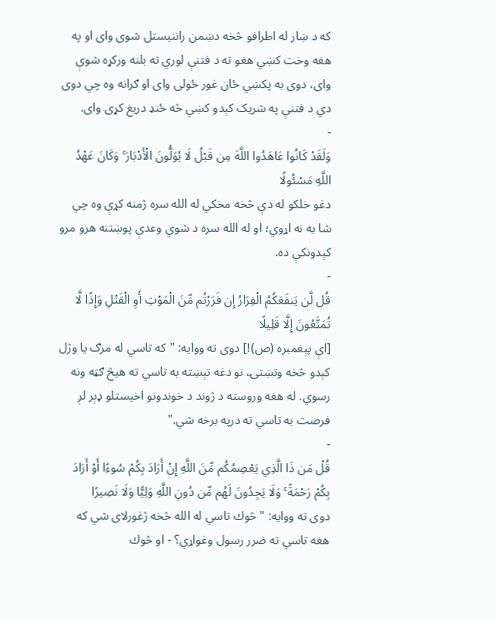كه د ښار له اطرافو څخه دښمن راننيستل شوى واى او په هغه وخت کښي هغو ته د فتنې لوري ته بلنه ورکړه شوې واى، دوى به پکښي ځان غور ځولى وای او ګرانه وه چي دوى دي د فتنې په شريک كېدو کښي څه ځنډ دريغ کړی واى.
-
وَلَقَدْ كَانُوا عَاهَدُوا اللَّهَ مِن قَبْلُ لَا يُوَلُّونَ الْأَدْبَارَ ۚ وَكَانَ عَهْدُ اللَّهِ مَسْئُولًا
دغو خلكو له دې څخه مخكي له الله سره ژمنه کړې وه چي شا به نه اړوي؛ او له الله سره د شوي وعدې پوښتنه هرو مرو كېدونكې ده.
-
قُل لَّن يَنفَعَكُمُ الْفِرَارُ إِن فَرَرْتُم مِّنَ الْمَوْتِ أَوِ الْقَتْلِ وَإِذًا لَّا تُمَتَّعُونَ إِلَّا قَلِيلًا
[اې پېغمبره (ص)!] دوى ته ووايه: "كه تاسي له مرګ يا وژل كېدو څخه وتښتۍ، نو دغه تېښته به تاسي ته هیڅ ګټه ونه رسوي. له هغه وروسته د ژوند د خوندونو اخیستلو ډېر لږ فرصت به تاسي ته درپه برخه شي."
-
قُلْ مَن ذَا الَّذِي يَعْصِمُكُم مِّنَ اللَّهِ إِنْ أَرَادَ بِكُمْ سُوءًا أَوْ أَرَادَ بِكُمْ رَحْمَةً ۚ وَلَا يَجِدُونَ لَهُم مِّن دُونِ اللَّهِ وَلِيًّا وَلَا نَصِيرًا
دوی ته ووايه: "څوك تاسي له الله څخه ژغورلای شي كه هغه تاسي ته ضرر رسول وغواړي؟ - او څوك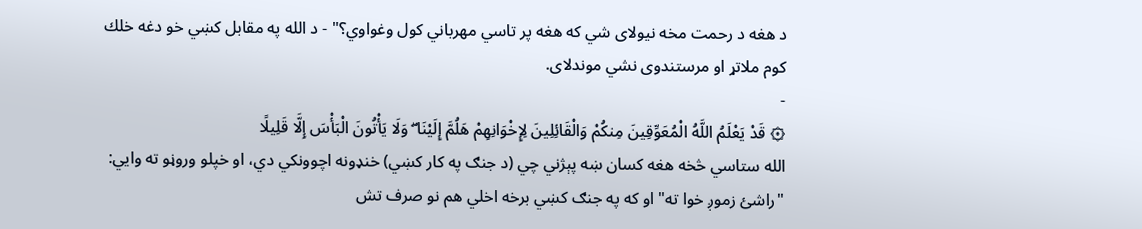د هغه د رحمت مخه نيولاى شي كه هغه پر تاسي مهرباني كول وغواوي؟" - د الله په مقابل کښي خو دغه خلك كوم ملاتړ او مرستندوى نشي موندلای.
-
۞ قَدْ يَعْلَمُ اللَّهُ الْمُعَوِّقِينَ مِنكُمْ وَالْقَائِلِينَ لِإِخْوَانِهِمْ هَلُمَّ إِلَيْنَا ۖ وَلَا يَأْتُونَ الْبَأْسَ إِلَّا قَلِيلًا
الله ستاسي څخه هغه كسان ښه پېژني چي (د جنګ په كار کښي) خنډونه اچوونكي دي، او خپلو وروڼو ته وايي: "راشئ زموږ خوا ته" او كه په جنګ کښي برخه اخلي هم نو صرف تش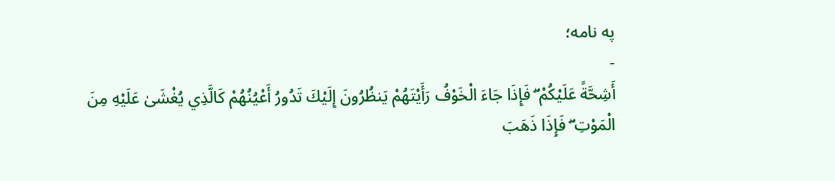په نامه؛
-
أَشِحَّةً عَلَيْكُمْ ۖ فَإِذَا جَاءَ الْخَوْفُ رَأَيْتَهُمْ يَنظُرُونَ إِلَيْكَ تَدُورُ أَعْيُنُهُمْ كَالَّذِي يُغْشَىٰ عَلَيْهِ مِنَ الْمَوْتِ ۖ فَإِذَا ذَهَبَ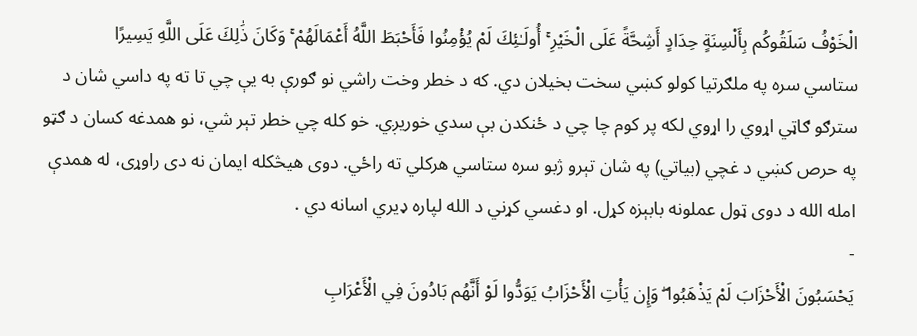الْخَوْفُ سَلَقُوكُم بِأَلْسِنَةٍ حِدَادٍ أَشِحَّةً عَلَى الْخَيْرِ ۚ أُولَـٰئِكَ لَمْ يُؤْمِنُوا فَأَحْبَطَ اللَّهُ أَعْمَالَهُمْ ۚ وَكَانَ ذَٰلِكَ عَلَى اللَّهِ يَسِيرًا
ستاسي سره په ملګرتيا كولو کښي سخت بخيلان دي. كه د خطر وخت راشي نو ګورې به یې چي تا ته په داسي شان د سترګو ګاټي اړوي را اړوي لكه پر كوم چا چي د ځنكدن بې سدي خوريږي. خو كله چي خطر تېر شي، نو همدغه كسان د ګټو په حرص کښي د غچي (بیاتي) په شان تېرو ژبو سره ستاسي هركلي ته راځي. دوی هیڅكله ايمان نه دى راوړى، له همدې امله الله د دوی ټول عملونه بابېزه کړل. او دغسي كړني د الله لپاره ډيري اسانه دي .
-
يَحْسَبُونَ الْأَحْزَابَ لَمْ يَذْهَبُوا ۖ وَإِن يَأْتِ الْأَحْزَابُ يَوَدُّوا لَوْ أَنَّهُم بَادُونَ فِي الْأَعْرَابِ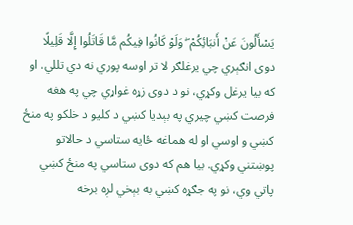يَسْأَلُونَ عَنْ أَنبَائِكُمْ ۖ وَلَوْ كَانُوا فِيكُم مَّا قَاتَلُوا إِلَّا قَلِيلًا
دوی انګېري چي يرغلګر لا تر اوسه پوري نه دي تللي. او كه بيا يرغل وکړي، نو د دوی زړه غواړي چي په هغه فرصت کښي چيري په بېديا کښي د کلیو د خلکو په منځ کښي و اوسي او له هماغه ځايه ستاسي د حالاتو پوښتني وکړي. بيا هم كه دوی ستاسي په منځ کښي پاتي وي، نو په جګړه کښي به بېخي لږه برخه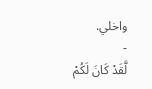واخلي.
-
لَّقَدْ كَانَ لَكُمْ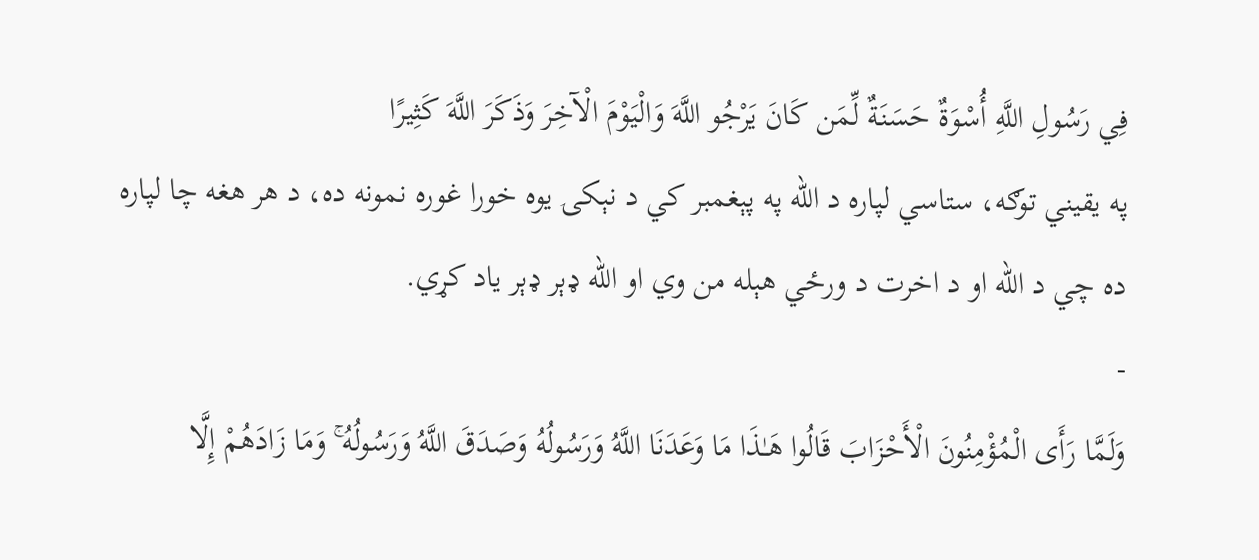فِي رَسُولِ اللَّهِ أُسْوَةٌ حَسَنَةٌ لِّمَن كَانَ يَرْجُو اللَّهَ وَالْيَوْمَ الْآخِرَ وَذَكَرَ اللَّهَ كَثِيرًا
په یقیني توګه، ستاسي لپاره د الله په پېغمبر کي د نېکۍ يوه خورا غوره نمونه ده، د هر هغه چا لپاره ده چي د الله او د اخرت د ورځي هېله من وي او الله ډېر ډېر ياد کړي.
-
وَلَمَّا رَأَى الْمُؤْمِنُونَ الْأَحْزَابَ قَالُوا هَـٰذَا مَا وَعَدَنَا اللَّهُ وَرَسُولُهُ وَصَدَقَ اللَّهُ وَرَسُولُهُ ۚ وَمَا زَادَهُمْ إِلَّا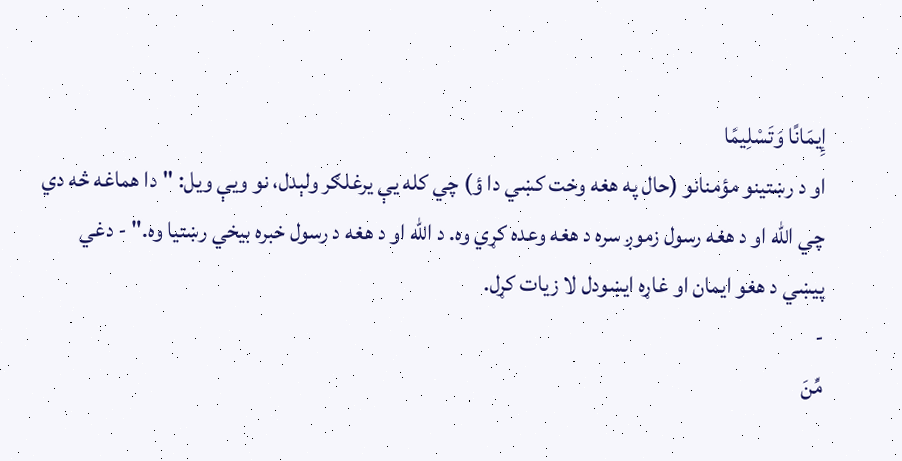إِيمَانًا وَتَسْلِيمًا
او د رښتينو مؤمنانو (حال په هغه وخت کښي دا ؤ) چي كله یې يرغلګر ولېدل، نو ویې ويل: "دا هماغه څه دي چي الله او د هغه رسول زموږ سره د هغه وعده کړي وه. د الله او د هغه د رسول خبره بيخي رښتيا وه." - دغي پيښي د هغو ايمان او غاړه ايښودل لا زيات کړل.
-
مِّنَ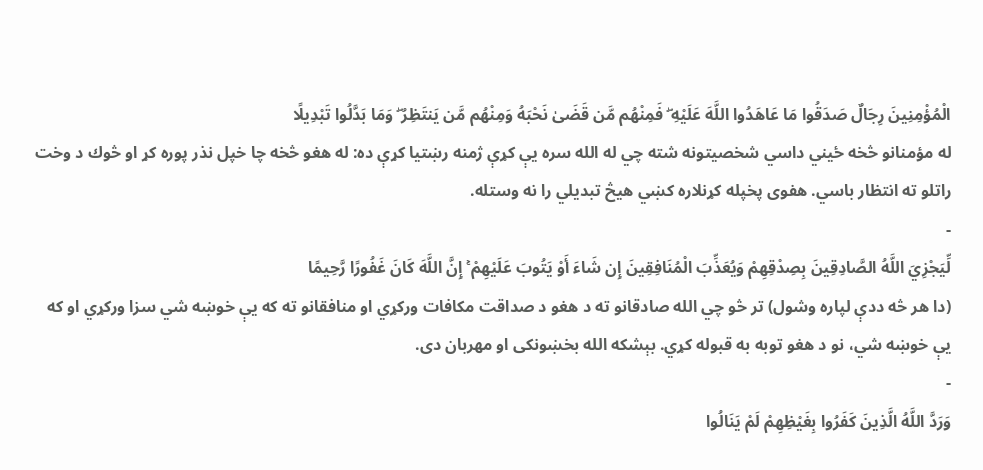الْمُؤْمِنِينَ رِجَالٌ صَدَقُوا مَا عَاهَدُوا اللَّهَ عَلَيْهِ ۖ فَمِنْهُم مَّن قَضَىٰ نَحْبَهُ وَمِنْهُم مَّن يَنتَظِرُ ۖ وَمَا بَدَّلُوا تَبْدِيلًا
له مؤمنانو څخه ځيني داسي شخصيتونه شته چي له الله سره یې کړې ژمنه رښتيا کړې ده: له هغو څخه چا خپل نذر پوره کړ او څوك د وخت راتلو ته انتظار باسي. هفوی پخپله کړنلاره کښي هيڅ تبديلي را نه وستله.
-
لِّيَجْزِيَ اللَّهُ الصَّادِقِينَ بِصِدْقِهِمْ وَيُعَذِّبَ الْمُنَافِقِينَ إِن شَاءَ أَوْ يَتُوبَ عَلَيْهِمْ ۚ إِنَّ اللَّهَ كَانَ غَفُورًا رَّحِيمًا
(دا هر څه ددې لپاره وشول) تر څو چي الله صادقانو ته د هغو د صداقت مكافات ورکړي او منافقانو ته كه یې خوښه شي سزا ورکړي او كه یې خوښه شي، نو د هغو توبه به قبوله كړي. بېشكه الله بخښونکی او مهربان دی.
-
وَرَدَّ اللَّهُ الَّذِينَ كَفَرُوا بِغَيْظِهِمْ لَمْ يَنَالُوا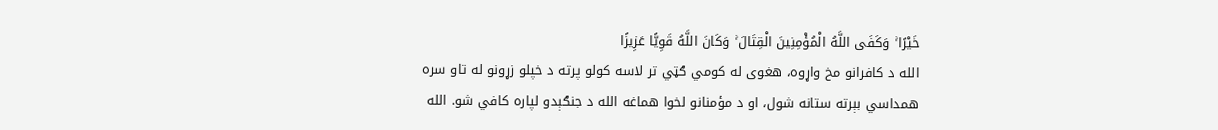خَيْرًا ۚ وَكَفَى اللَّهُ الْمُؤْمِنِينَ الْقِتَالَ ۚ وَكَانَ اللَّهُ قَوِيًّا عَزِيزًا
الله د كافرانو مخ واړوه، هغوی له کومي ګټي تر لاسه كولو پرته د خپلو زړونو له تاو سره همداسي بېرته ستانه شول، او د مؤمنانو لخوا هماغه الله د جنګېدو لپاره كافي شو. الله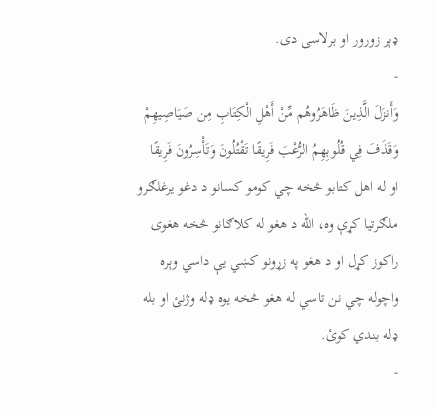ډېر زورور او برلاسى دى.
-
وَأَنزَلَ الَّذِينَ ظَاهَرُوهُم مِّنْ أَهْلِ الْكِتَابِ مِن صَيَاصِيهِمْ وَقَذَفَ فِي قُلُوبِهِمُ الرُّعْبَ فَرِيقًا تَقْتُلُونَ وَتَأْسِرُونَ فَرِيقًا
او له اهل كتابو څخه چي كومو كسانو د دغو يرغلګرو ملګرتيا کړې وه، الله د هغو له کلاګانو څخه هغوی راكوز کړل او د هغو په زړونو کښي یې داسي وېره واچوله چي نن تاسي له هغو څخه يوه ډله وژنئ او بله ډله بندي كوئ.
-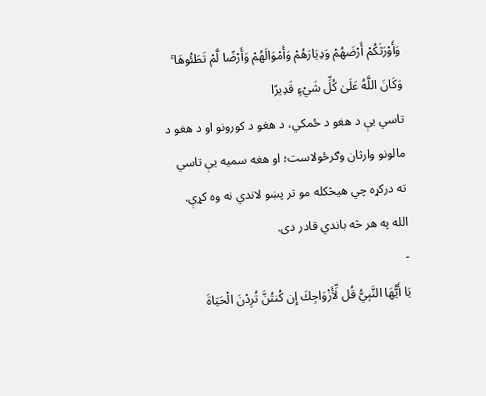وَأَوْرَثَكُمْ أَرْضَهُمْ وَدِيَارَهُمْ وَأَمْوَالَهُمْ وَأَرْضًا لَّمْ تَطَئُوهَا ۚ وَكَانَ اللَّهُ عَلَىٰ كُلِّ شَيْءٍ قَدِيرًا
تاسي یې د هغو د ځمکي، د هغو د كورونو او د هغو د مالونو وارثان وګرځولاست؛ او هغه سميه یې تاسي ته درکړه چي هیڅكله مو تر پښو لاندي نه وه کړې. الله په هر څه باندي قادر دى.
-
يَا أَيُّهَا النَّبِيُّ قُل لِّأَزْوَاجِكَ إِن كُنتُنَّ تُرِدْنَ الْحَيَاةَ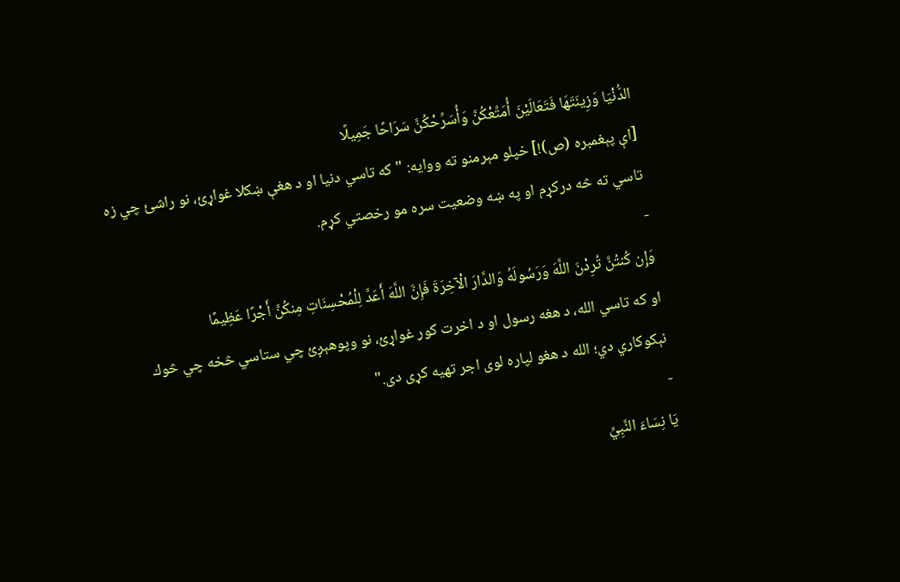الدُّنْيَا وَزِينَتَهَا فَتَعَالَيْنَ أُمَتِّعْكُنَّ وَأُسَرِّحْكُنَّ سَرَاحًا جَمِيلًا
[اې پېغمبره (ص)!] خپلو مېرمنو ته ووايه: "كه تاسي دنيا او د هغې ښکلا غواړئ، نو راشئ چي زه تاسي ته څه درکړم او په ښه وضعيت سره مو رخصتي کړم.
-
وَإِن كُنتُنَّ تُرِدْنَ اللَّهَ وَرَسُولَهُ وَالدَّارَ الْآخِرَةَ فَإِنَّ اللَّهَ أَعَدَّ لِلْمُحْسِنَاتِ مِنكُنَّ أَجْرًا عَظِيمًا
او كه تاسي الله، د هغه رسول او د اخرت كور غواړئ، نو وپوهېږئ چي ستاسي څخه چي څوك نېكوكاري دي؛ الله د هغو لپاره لوى اجر تهيه کړی دى."
-
يَا نِسَاءَ النَّبِيِّ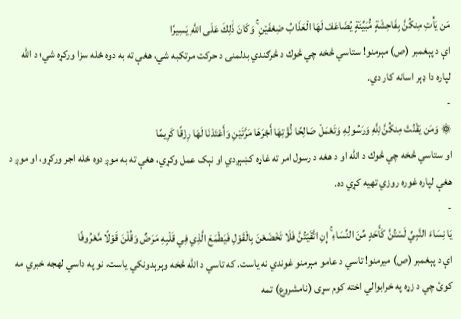مَن يَأْتِ مِنكُنَّ بِفَاحِشَةٍ مُّبَيِّنَةٍ يُضَاعَفْ لَهَا الْعَذَابُ ضِعْفَيْنِ ۚ وَكَانَ ذَٰلِكَ عَلَى اللَّهِ يَسِيرًا
اې د پېغمبر (ص) مېرمنو! ستاسي څخه چي څوك د څرګندي بدلمنۍ د حركت مرتكبه شي، هغې ته به دوه ځله سزا ورکړه شي؛ د الله لپاره دا ډېر اسانه كار دي.
-
۞ وَمَن يَقْنُتْ مِنكُنَّ لِلَّهِ وَرَسُولِهِ وَتَعْمَلْ صَالِحًا نُّؤْتِهَا أَجْرَهَا مَرَّتَيْنِ وَأَعْتَدْنَا لَهَا رِزْقًا كَرِيمًا
او ستاسي څخه چي څوك د الله او د هغه د رسول امر ته غاړه كښېږدي او نېک عمل وکړي، هغې ته به موږ دوه ځله اجر ورکړو، او موږ د هغې لپاره غوره روزي تهيه کړي ده.
-
يَا نِسَاءَ النَّبِيِّ لَسْتُنَّ كَأَحَدٍ مِّنَ النِّسَاءِ ۚ إِنِ اتَّقَيْتُنَّ فَلَا تَخْضَعْنَ بِالْقَوْلِ فَيَطْمَعَ الَّذِي فِي قَلْبِهِ مَرَضٌ وَقُلْنَ قَوْلًا مَّعْرُوفًا
اې د پېغمبر (ص) ميرمنو! تاسي د عامو مېرمنو غوندي نه ياست. كه تاسي د الله څخه وېرېدونكي ياست، نو په داسي لهجه خبري مه كوئ چي د زړه په خرابوالي اخته كوم سړی (نامشروع) تمه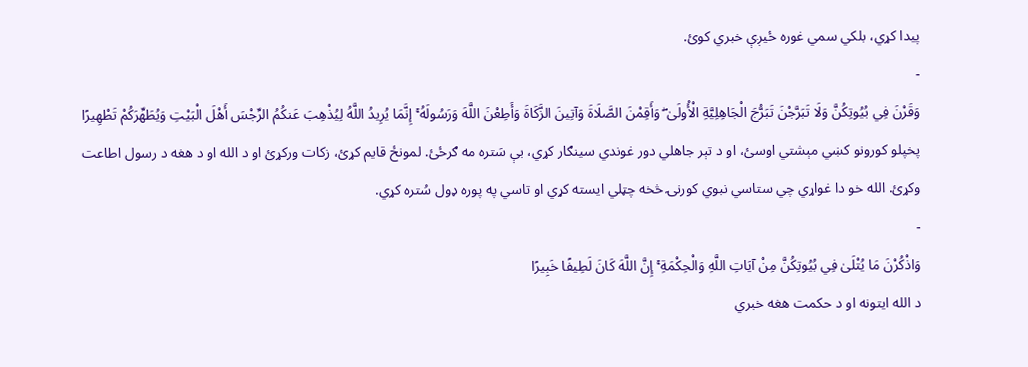پيدا کړي، بلکي سمي غوره ځيږې خبري كوئ.
-
وَقَرْنَ فِي بُيُوتِكُنَّ وَلَا تَبَرَّجْنَ تَبَرُّجَ الْجَاهِلِيَّةِ الْأُولَىٰ ۖ وَأَقِمْنَ الصَّلَاةَ وَآتِينَ الزَّكَاةَ وَأَطِعْنَ اللَّهَ وَرَسُولَهُ ۚ إِنَّمَا يُرِيدُ اللَّهُ لِيُذْهِبَ عَنكُمُ الرِّجْسَ أَهْلَ الْبَيْتِ وَيُطَهِّرَكُمْ تَطْهِيرًا
پخپلو كورونو کښي مېشتي اوسئ، او د تېر جاهلي دور غوندي سينګار کړي، بې سَتره مه ګرځئ. لمونځ قايم کړئ، زكات ورکړئ او د الله او د هغه د رسول اطاعت وکړئ. الله خو دا غواړي چي ستاسي نبوي كورنۍ څخه چټلي ايسته کړي او تاسي په پوره ډول سُتره کړي.
-
وَاذْكُرْنَ مَا يُتْلَىٰ فِي بُيُوتِكُنَّ مِنْ آيَاتِ اللَّهِ وَالْحِكْمَةِ ۚ إِنَّ اللَّهَ كَانَ لَطِيفًا خَبِيرًا
د الله ايتونه او د حكمت هغه خبري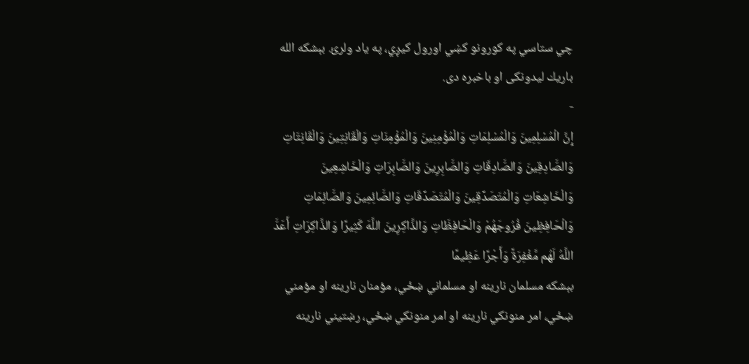چي ستاسي په كورونو کښي اورول کیږي، په ياد ولرئ. بېشكه الله باريك ليدونکی او باخبره دى.
-
إِنَّ الْمُسْلِمِينَ وَالْمُسْلِمَاتِ وَالْمُؤْمِنِينَ وَالْمُؤْمِنَاتِ وَالْقَانِتِينَ وَالْقَانِتَاتِ وَالصَّادِقِينَ وَالصَّادِقَاتِ وَالصَّابِرِينَ وَالصَّابِرَاتِ وَالْخَاشِعِينَ وَالْخَاشِعَاتِ وَالْمُتَصَدِّقِينَ وَالْمُتَصَدِّقَاتِ وَالصَّائِمِينَ وَالصَّائِمَاتِ وَالْحَافِظِينَ فُرُوجَهُمْ وَالْحَافِظَاتِ وَالذَّاكِرِينَ اللَّهَ كَثِيرًا وَالذَّاكِرَاتِ أَعَدَّ اللَّهُ لَهُم مَّغْفِرَةً وَأَجْرًا عَظِيمًا
بېشكه مسلمان نارينه او مسلماني ښځي، مؤمنان نارينه او مؤمني ښځي، امر منونكي نارينه او امر منونكي ښځي، رښتيني نارينه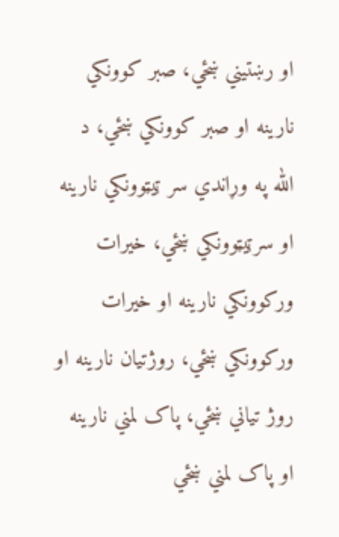او رښتيني ښځي، صبر كوونكي نارينه او صبر كوونكي ښځي، د الله په وړاندي سر ټيټوونكي نارينه او سرټيټوونكي ښځي، خیرات وركوونكي نارينه او خیرات وركوونكي ښځي، روژتيان نارينه او روژ تياني ښځي، پاک لمني نارينه او پاک لمني ښځي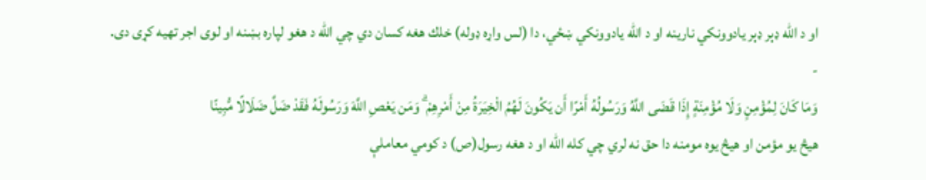او د الله ډېر ډېر يادوونكي نارينه او د الله يادوونكي ښځي، دا (لس واړه ډوله) خلك هغه كسان دي چي الله د هغو لپاره بښنه او لوی اجر تهيه کړی دى.
-
وَمَا كَانَ لِمُؤْمِنٍ وَلَا مُؤْمِنَةٍ إِذَا قَضَى اللَّهُ وَرَسُولُهُ أَمْرًا أَن يَكُونَ لَهُمُ الْخِيَرَةُ مِنْ أَمْرِهِمْ ۗ وَمَن يَعْصِ اللَّهَ وَرَسُولَهُ فَقَدْ ضَلَّ ضَلَالًا مُّبِينًا
هیڅ يو مؤمن او هیڅ يوه مومنه دا حق نه لري چي كله الله او د هغه رسول(ص) د کومي معاملې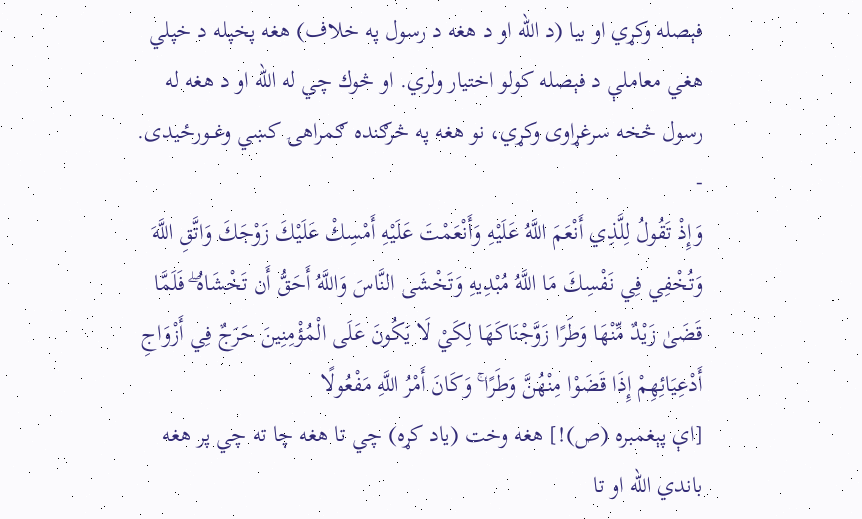فېصله وکړي او بیا (د الله او د هغه د رسول په خلاف) هغه پخپله د خپلي هغي معاملې د فېصله كولو اختيار ولري. او څوك چي له الله او د هغه له رسول څخه سرغړاوى وکړي، نو هغه په څرګنده ګمراهۍ کښي وغــورځيدی.
-
وَإِذْ تَقُولُ لِلَّذِي أَنْعَمَ اللَّهُ عَلَيْهِ وَأَنْعَمْتَ عَلَيْهِ أَمْسِكْ عَلَيْكَ زَوْجَكَ وَاتَّقِ اللَّهَ وَتُخْفِي فِي نَفْسِكَ مَا اللَّهُ مُبْدِيهِ وَتَخْشَى النَّاسَ وَاللَّهُ أَحَقُّ أَن تَخْشَاهُ ۖ فَلَمَّا قَضَىٰ زَيْدٌ مِّنْهَا وَطَرًا زَوَّجْنَاكَهَا لِكَيْ لَا يَكُونَ عَلَى الْمُؤْمِنِينَ حَرَجٌ فِي أَزْوَاجِ أَدْعِيَائِهِمْ إِذَا قَضَوْا مِنْهُنَّ وَطَرًا ۚ وَكَانَ أَمْرُ اللَّهِ مَفْعُولًا
[اې پېغمبره (ص)!] هغه وخت (ياد کړه) چي تا هغه چا ته چي پر هغه باندي الله او تا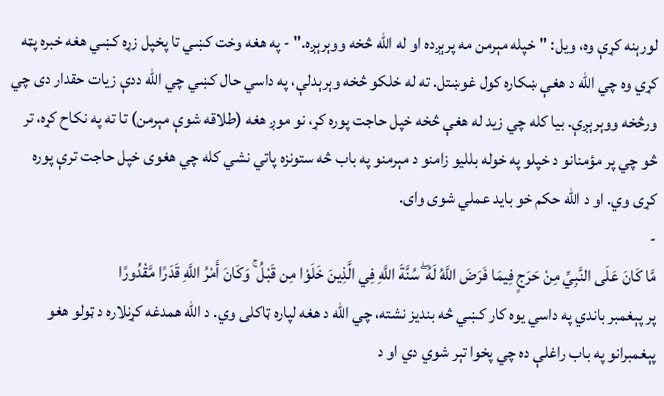لورېنه کړې وه، ويل: "خپله مېرمن مه پرېږده او له الله څخه ووېرېږه." - په هغه وخت کښي تا پخپل زړه کښي هغه خبره پټه کړي وه چي الله د هغې ښكاره كول غوښتل. ته له خلكو څخه وېرېدلې، په داسي حال کښي چي الله ددې زيات حقدار دى چي ورڅخه ووېرېږې. بيا كله چي زيد له هغې څخه خپل حاجت پوره کړ، نو موږ هغه (طلاقه شوې مېرمن) تا ته په نكاح کړه، تر څو چي پر مؤمنانو د خپلو په خوله بلليو زامنو د مېرمنو په باب څه ستونزه پاتي نشي كله چي هغوی خپل حاجت ترې پوره کړی وي. او د الله حكم خو بايد عملي شوى واى.
-
مَّا كَانَ عَلَى النَّبِيِّ مِنْ حَرَجٍ فِيمَا فَرَضَ اللَّهُ لَهُ ۖ سُنَّةَ اللَّهِ فِي الَّذِينَ خَلَوْا مِن قَبْلُ ۚ وَكَانَ أَمْرُ اللَّهِ قَدَرًا مَّقْدُورًا
پر پېغمبر باندي په داسي يوه كار کښي څه بنديز نشته، چي الله د هغه لپاره ټاكلى وي. د الله همدغه کړنلاره د ټولو هغو پېغمبرانو په باب راغلې ده چي پخوا تېر شوي دي او د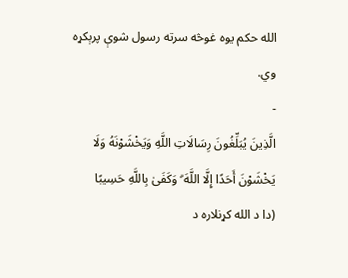الله حكم يوه غوڅه سرته رسول شوې پرېکړه وي.
-
الَّذِينَ يُبَلِّغُونَ رِسَالَاتِ اللَّهِ وَيَخْشَوْنَهُ وَلَا يَخْشَوْنَ أَحَدًا إِلَّا اللَّهَ ۗ وَكَفَىٰ بِاللَّهِ حَسِيبًا
(دا د الله کړنلاره د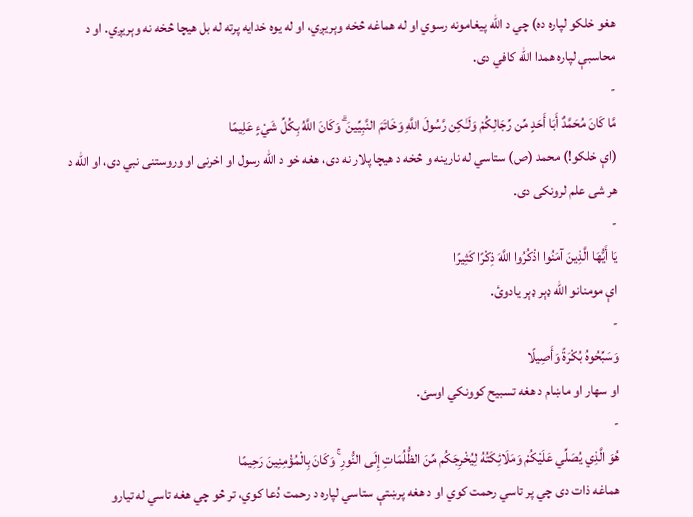هغو خلكو لپاره ده) چي د الله پيغامونه رسوي او له هماغه څخه وېریږي، او له يوه خدايه پرته له بل هيچا څخه نه وېریږي. او د محاسبې لپاره همدا الله كافي دى.
-
مَّا كَانَ مُحَمَّدٌ أَبَا أَحَدٍ مِّن رِّجَالِكُمْ وَلَـٰكِن رَّسُولَ اللَّهِ وَخَاتَمَ النَّبِيِّينَ ۗ وَكَانَ اللَّهُ بِكُلِّ شَيْءٍ عَلِيمًا
(اې خلكو!) محمد (ص) ستاسي له نارينه و څخه د هيچا پلار نه دى، هغه خو د الله رسول او اخرنی او وروستنی نبي دى، او الله د هر شی علم لرونكى دى.
-
يَا أَيُّهَا الَّذِينَ آمَنُوا اذْكُرُوا اللَّهَ ذِكْرًا كَثِيرًا
اې مومنانو الله ډېر ډېر يادوئ.
-
وَسَبِّحُوهُ بُكْرَةً وَأَصِيلًا
او سهار او ماښام د هغه تسبيح كوونكي اوسئ.
-
هُوَ الَّذِي يُصَلِّي عَلَيْكُمْ وَمَلَائِكَتُهُ لِيُخْرِجَكُم مِّنَ الظُّلُمَاتِ إِلَى النُّورِ ۚ وَكَانَ بِالْمُؤْمِنِينَ رَحِيمًا
هماغه ذات دى چي پر تاسي رحمت كوي او د هغه پرښتې ستاسي لپاره د رحمت دُعا كوي، تر څو چي هغه تاسي له تيارو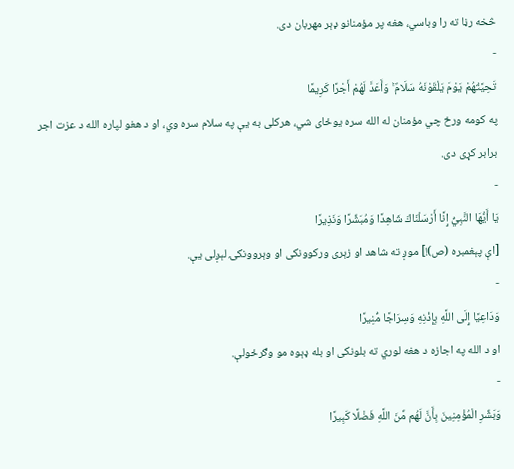څخه رڼا ته را وباسي، هغه پر مؤمنانو ډېر مهربان دى.
-
تَحِيَّتُهُمْ يَوْمَ يَلْقَوْنَهُ سَلَامٌ ۚ وَأَعَدَّ لَهُمْ أَجْرًا كَرِيمًا
په كومه ورځ چي مؤمنان له الله سره يوځای شي، هركلى به یې په سلام سره وي، او د هغو لپاره الله د عزت اجر برابر کړی دى.
-
يَا أَيُّهَا النَّبِيُّ إِنَّا أَرْسَلْنَاكَ شَاهِدًا وَمُبَشِّرًا وَنَذِيرًا
[اې پېغمبره (ص)!] موږ ته شاهد او زېرى وركوونكى او وېروونكۍ لېږلى یې.
-
وَدَاعِيًا إِلَى اللَّهِ بِإِذْنِهِ وَسِرَاجًا مُّنِيرًا
او د الله په اجازه د هغه لوري ته بلونكى او بله ډېوه مو وګرځولې.
-
وَبَشِّرِ الْمُؤْمِنِينَ بِأَنَّ لَهُم مِّنَ اللَّهِ فَضْلًا كَبِيرًا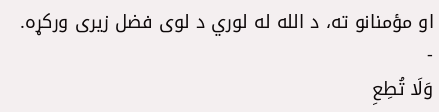او مؤمنانو ته، د الله له لوري د لوی فضل زیری ورکړه.
-
وَلَا تُطِعِ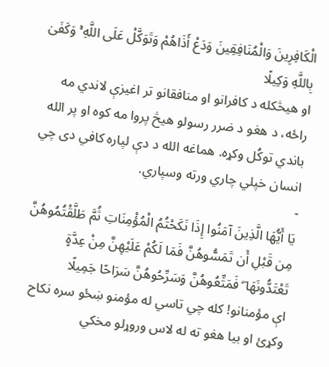الْكَافِرِينَ وَالْمُنَافِقِينَ وَدَعْ أَذَاهُمْ وَتَوَكَّلْ عَلَى اللَّهِ ۚ وَكَفَىٰ بِاللَّهِ وَكِيلًا
او هيڅكله د كافرانو او منافقانو تر اغيزې لاندي مه راځه، د هغو د ضرر رسولو هیڅ پروا مه كوه او پر الله باندي توكُل وکړه. هماغه الله د دې لپاره كافي دى چي انسان خپلي چاري ورته وسپاري.
-
يَا أَيُّهَا الَّذِينَ آمَنُوا إِذَا نَكَحْتُمُ الْمُؤْمِنَاتِ ثُمَّ طَلَّقْتُمُوهُنَّ مِن قَبْلِ أَن تَمَسُّوهُنَّ فَمَا لَكُمْ عَلَيْهِنَّ مِنْ عِدَّةٍ تَعْتَدُّونَهَا ۖ فَمَتِّعُوهُنَّ وَسَرِّحُوهُنَّ سَرَاحًا جَمِيلًا
اې مؤمنانو! كله چي تاسي له مؤمنو ښځو سره نكاح وکړئ او بيا هغو ته له لاس وروړلو مخکي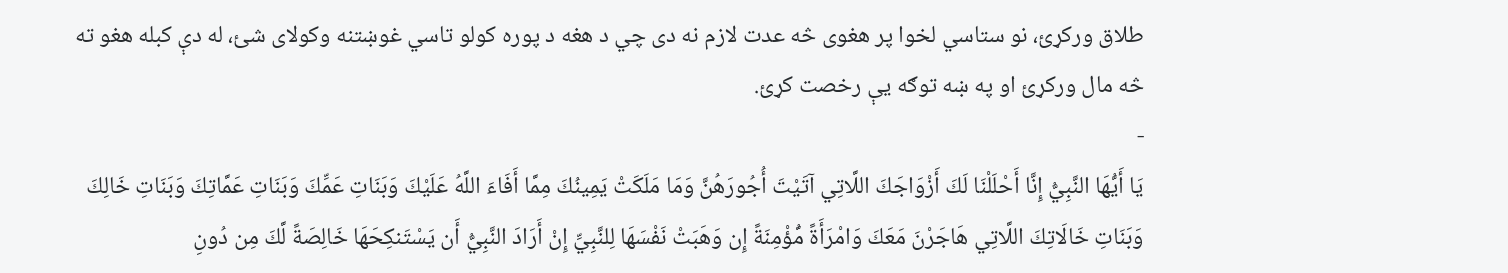طلاق ورکړئ، نو ستاسي لخوا پر هغوی څه عدت لازم نه دى چي د هغه د پوره كولو تاسي غوښتنه وكولای شئ، له دې كبله هغو ته څه مال ورکړئ او په ښه توګه یې رخصت کړئ.
-
يَا أَيُّهَا النَّبِيُّ إِنَّا أَحْلَلْنَا لَكَ أَزْوَاجَكَ اللَّاتِي آتَيْتَ أُجُورَهُنَّ وَمَا مَلَكَتْ يَمِينُكَ مِمَّا أَفَاءَ اللَّهُ عَلَيْكَ وَبَنَاتِ عَمِّكَ وَبَنَاتِ عَمَّاتِكَ وَبَنَاتِ خَالِكَ وَبَنَاتِ خَالَاتِكَ اللَّاتِي هَاجَرْنَ مَعَكَ وَامْرَأَةً مُّؤْمِنَةً إِن وَهَبَتْ نَفْسَهَا لِلنَّبِيِّ إِنْ أَرَادَ النَّبِيُّ أَن يَسْتَنكِحَهَا خَالِصَةً لَّكَ مِن دُونِ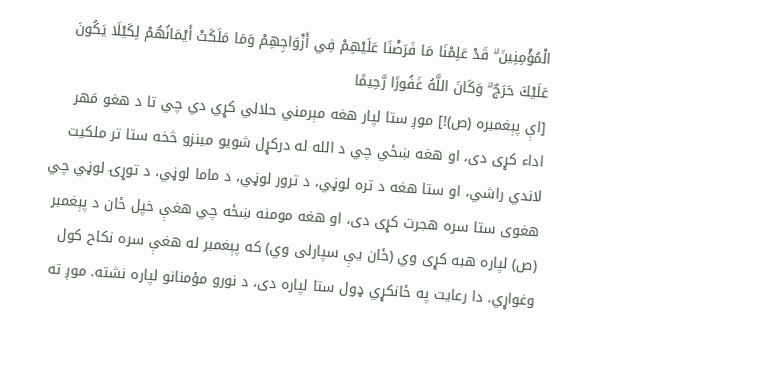الْمُؤْمِنِينَ ۗ قَدْ عَلِمْنَا مَا فَرَضْنَا عَلَيْهِمْ فِي أَزْوَاجِهِمْ وَمَا مَلَكَتْ أَيْمَانُهُمْ لِكَيْلَا يَكُونَ عَلَيْكَ حَرَجٌ ۗ وَكَانَ اللَّهُ غَفُورًا رَّحِيمًا
[اې پېغمبره (ص)!] موږ ستا لپار هغه مېرمني حلالي کړي دي چي تا د هغو مَهر اداء کړی دى، او هغه ښځي چي د الله له درکړل شويو مينزو څخه ستا تر ملكيت لاندي راشي، او ستا هغه د تره لوڼي، د ترور لوڼي، د ماما لوڼي، د توړۍ لوڼي چي هغوی ستا سره هجرت کړی دى، او هغه مومنه ښځه چي هغې خپل ځان د پېغمبر (ص) لپاره هبه کړی وي (ځان يې سپارلی وي) كه پېغمبر له هغې سره نكاح كول وغواړي. دا رعايت په ځانکړي ډول ستا لپاره دى، د نورو مؤمنانو لپاره نشته. موږ ته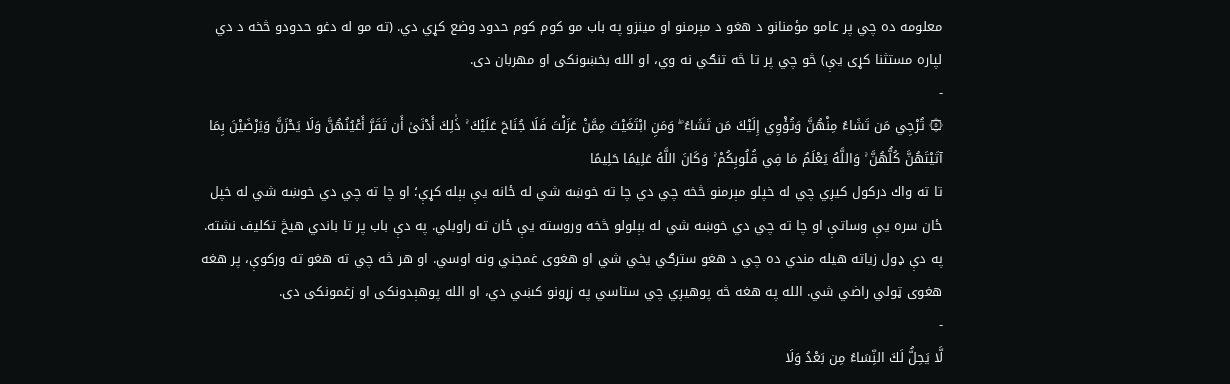معلومه ده چي پر عامو مؤمنانو د هغو د مېرمنو او مينزو په باب مو كوم كوم حدود وضع کړي دي. (ته مو له دغو حدودو څخه د دي لپاره مستثنا کړی یې) څو چي پر تا څه تنګي نه وي، او الله بخښونکی او مهربان دى.
-
۞ تُرْجِي مَن تَشَاءُ مِنْهُنَّ وَتُؤْوِي إِلَيْكَ مَن تَشَاءُ ۖ وَمَنِ ابْتَغَيْتَ مِمَّنْ عَزَلْتَ فَلَا جُنَاحَ عَلَيْكَ ۚ ذَٰلِكَ أَدْنَىٰ أَن تَقَرَّ أَعْيُنُهُنَّ وَلَا يَحْزَنَّ وَيَرْضَيْنَ بِمَا آتَيْتَهُنَّ كُلُّهُنَّ ۚ وَاللَّهُ يَعْلَمُ مَا فِي قُلُوبِكُمْ ۚ وَكَانَ اللَّهُ عَلِيمًا حَلِيمًا
تا ته واك دركول کیږي چي له خپلو مېرمنو څخه چي دي چا ته خوښه شي له ځانه یې بېله کړې؛ او چا ته چي دي خوښه شي له خپل ځان سره یې وساتې او چا ته چي دي خوښه شي له بېلولو څخه وروسته یې ځان ته راوبلي. په دې باب پر تا باندي هیڅ تكليف نشته. په دې ډول زياته هيله مندي ده چي د هغو سترګي يخي شي او هغوی غمجني ونه اوسي. او هر څه چي ته هغو ته وركوې، پر هغه هغوی ټولي راضي شي. الله په هغه څه پوهیږي چي ستاسي په زړونو کښي دي، او الله پوهېدونكى او زغمونكى دى.
-
لَّا يَحِلُّ لَكَ النِّسَاءُ مِن بَعْدُ وَلَا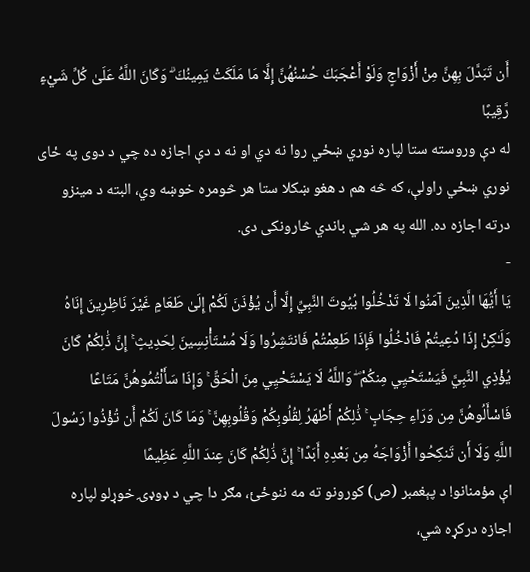أَن تَبَدَّلَ بِهِنَّ مِنْ أَزْوَاجٍ وَلَوْ أَعْجَبَكَ حُسْنُهُنَّ إِلَّا مَا مَلَكَتْ يَمِينُكَ ۗ وَكَانَ اللَّهُ عَلَىٰ كُلِّ شَيْءٍ رَّقِيبًا
له دې وروسته ستا لپاره نوري ښځي روا نه دي او نه د دې اجازه ده چي د دوی په ځاى نوري ښځي راولې، كه څه هم د هغو ښکلا ستا هر څومره خوښه وي، البته د مينزو درته اجازه ده. الله په هر شي باندي څارونكى دى.
-
يَا أَيُّهَا الَّذِينَ آمَنُوا لَا تَدْخُلُوا بُيُوتَ النَّبِيِّ إِلَّا أَن يُؤْذَنَ لَكُمْ إِلَىٰ طَعَامٍ غَيْرَ نَاظِرِينَ إِنَاهُ وَلَـٰكِنْ إِذَا دُعِيتُمْ فَادْخُلُوا فَإِذَا طَعِمْتُمْ فَانتَشِرُوا وَلَا مُسْتَأْنِسِينَ لِحَدِيثٍ ۚ إِنَّ ذَٰلِكُمْ كَانَ يُؤْذِي النَّبِيَّ فَيَسْتَحْيِي مِنكُمْ ۖ وَاللَّهُ لَا يَسْتَحْيِي مِنَ الْحَقِّ ۚ وَإِذَا سَأَلْتُمُوهُنَّ مَتَاعًا فَاسْأَلُوهُنَّ مِن وَرَاءِ حِجَابٍ ۚ ذَٰلِكُمْ أَطْهَرُ لِقُلُوبِكُمْ وَقُلُوبِهِنَّ ۚ وَمَا كَانَ لَكُمْ أَن تُؤْذُوا رَسُولَ اللَّهِ وَلَا أَن تَنكِحُوا أَزْوَاجَهُ مِن بَعْدِهِ أَبَدًا ۚ إِنَّ ذَٰلِكُمْ كَانَ عِندَ اللَّهِ عَظِيمًا
اې مؤمنانو! د پېغمبر (ص) كورونو ته مه ننوځئ، مګر دا چي د ډوډۍ خوړلو لپاره اجازه درکړه شي،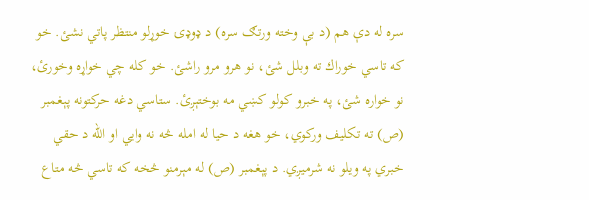سره له دې هم (د بې وخته ورتګ سره) د ډوډۍ خوړلو منتظر پاتي نشئ. خو كه تاسي خوراك ته وبلل شئ، نو هرو مرو راشئ. خو كله چي خواړه وخورئ، نو خواره شئ، په خبرو كولو کښي مه بوختېږئ. ستاسي دغه حركتونه پېغمبر (ص) ته تكليف وركوي، خو هغه د حيا له امله څه نه وايي او الله د حقي خبري په ويلو نه شرميږي. د پېغمبر (ص) له مېرمنو څخه كه تاسي څه متاع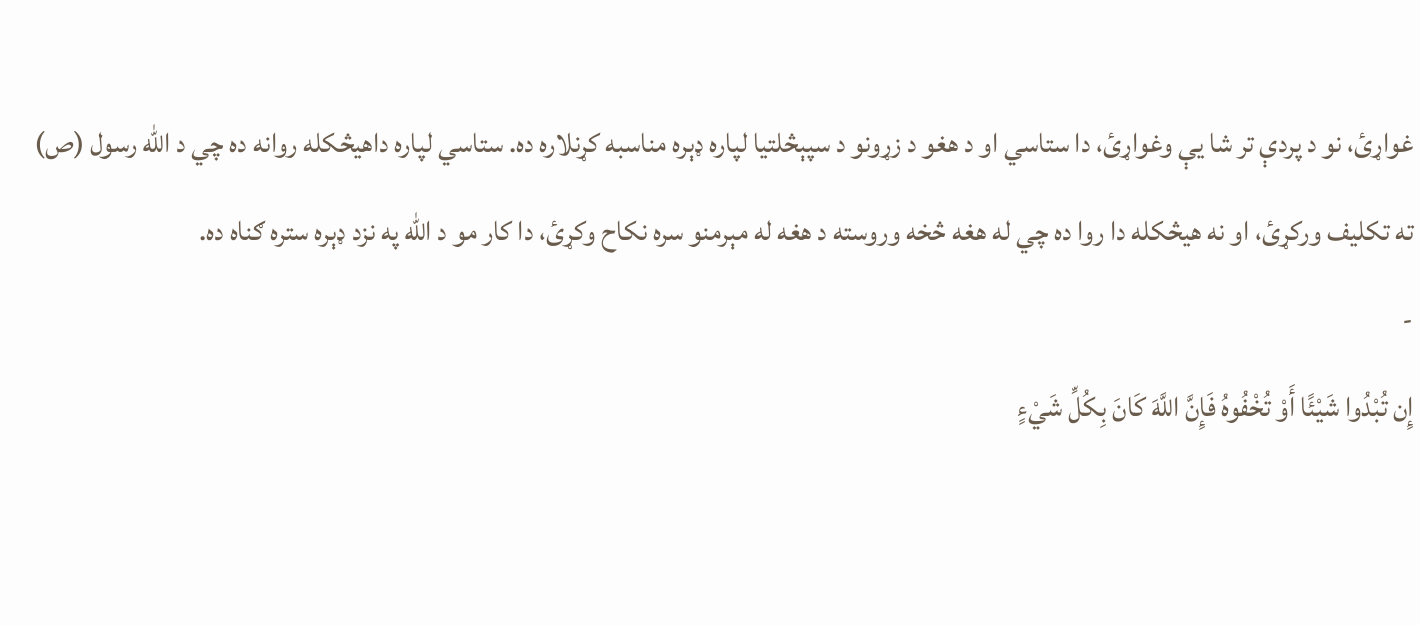غواړئ، نو د پردې تر شا یې وغواړئ، دا ستاسي او د هغو د زړونو د سپېڅلتيا لپاره ډېره مناسبه کړنلاره ده. ستاسي لپاره داهيڅكله روانه ده چي د الله رسول (ص) ته تكليف ورکړئ، او نه هیڅكله دا روا ده چي له هغه څخه وروسته د هغه له مېرمنو سره نكاح وکړئ، دا كار مو د الله په نزد ډېره ستره ګناه ده.
-
إِن تُبْدُوا شَيْئًا أَوْ تُخْفُوهُ فَإِنَّ اللَّهَ كَانَ بِكُلِّ شَيْءٍ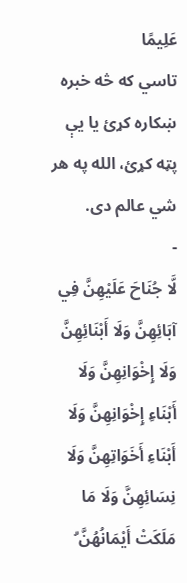عَلِيمًا
تاسي كه څه خبره ښكاره کړئ يا یې پټه کړئ، الله په هر شي عالم دى.
-
لَّا جُنَاحَ عَلَيْهِنَّ فِي آبَائِهِنَّ وَلَا أَبْنَائِهِنَّ وَلَا إِخْوَانِهِنَّ وَلَا أَبْنَاءِ إِخْوَانِهِنَّ وَلَا أَبْنَاءِ أَخَوَاتِهِنَّ وَلَا نِسَائِهِنَّ وَلَا مَا مَلَكَتْ أَيْمَانُهُنَّ ۗ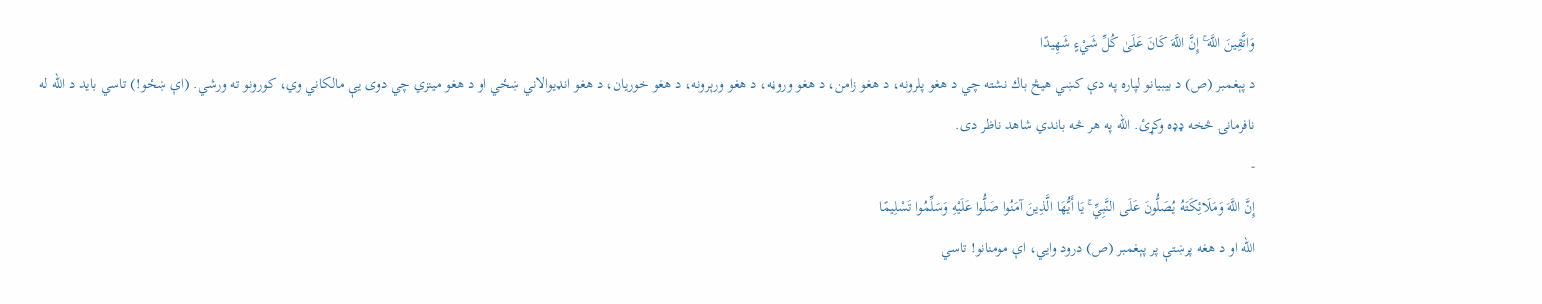وَاتَّقِينَ اللَّهَ ۚ إِنَّ اللَّهَ كَانَ عَلَىٰ كُلِّ شَيْءٍ شَهِيدًا
د پېغمبر (ص) د بيبيانو لپاره په دې کښي هیڅ باك نشته چي د هغو پلرونه، د هغو زامن، د هغو وروڼه، د هغو ورېرونه، د هغو خوریان، د هغو انډيوالاني ښځي او د هغو مينزي چي دوی یې مالکاني وي، كورونو ته ورشي. (اې ښځو!) تاسي بايد د الله له نافرمانۍ څخه ډډه وکړئ. الله په هر څه باندي شاهد ناظر دی.
-
إِنَّ اللَّهَ وَمَلَائِكَتَهُ يُصَلُّونَ عَلَى النَّبِيِّ ۚ يَا أَيُّهَا الَّذِينَ آمَنُوا صَلُّوا عَلَيْهِ وَسَلِّمُوا تَسْلِيمًا
الله او د هغه پرښتې پر پېغمبر (ص) درود وايي، اې مومنانو! تاسي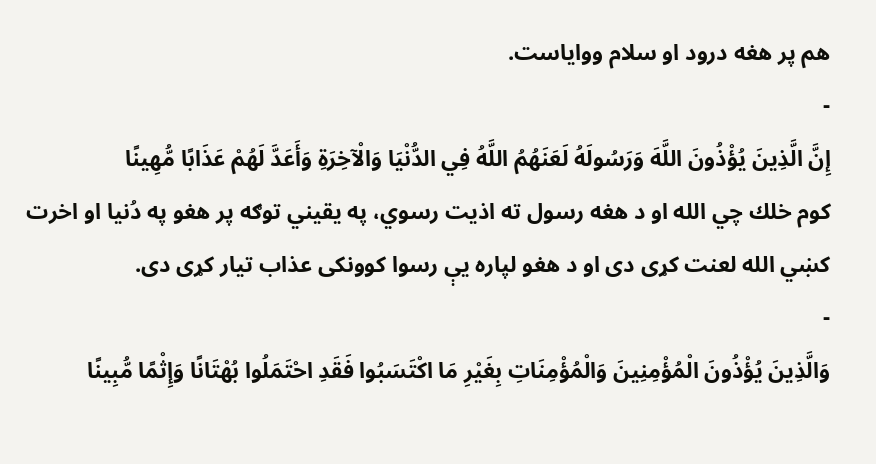هم پر هغه درود او سلام وواياست.
-
إِنَّ الَّذِينَ يُؤْذُونَ اللَّهَ وَرَسُولَهُ لَعَنَهُمُ اللَّهُ فِي الدُّنْيَا وَالْآخِرَةِ وَأَعَدَّ لَهُمْ عَذَابًا مُّهِينًا
كوم خلك چي الله او د هغه رسول ته اذيت رسوي، په یقیني توګه پر هغو په دُنيا او اخرت کښي الله لعنت کړی دى او د هغو لپاره یې رسوا كوونكى عذاب تيار کړی دى.
-
وَالَّذِينَ يُؤْذُونَ الْمُؤْمِنِينَ وَالْمُؤْمِنَاتِ بِغَيْرِ مَا اكْتَسَبُوا فَقَدِ احْتَمَلُوا بُهْتَانًا وَإِثْمًا مُّبِينًا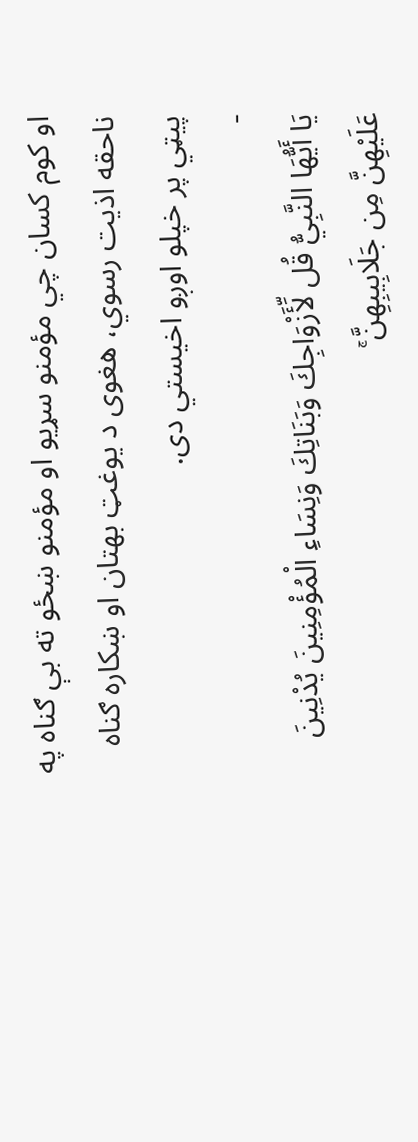او كوم كسان چي مؤمنو سړیو او مؤمنو ښځو ته بې ګناه په ناحقه اذيت رسوي، هغوی د يوغټ بهتان او ښكاره ګناه پيټي پر خپلو اوږو اخيستي دى.
-
يَا أَيُّهَا النَّبِيُّ قُل لِّأَزْوَاجِكَ وَبَنَاتِكَ وَنِسَاءِ الْمُؤْمِنِينَ يُدْنِينَ عَلَيْهِنَّ مِن جَلَابِيبِهِنَّ ۚ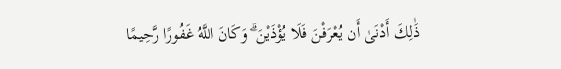ذَٰلِكَ أَدْنَىٰ أَن يُعْرَفْنَ فَلَا يُؤْذَيْنَ ۗ وَكَانَ اللَّهُ غَفُورًا رَّحِيمًا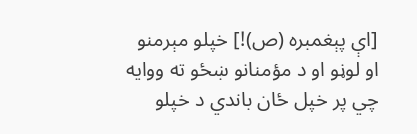[اې پېغمبره (ص)!] خپلو مېرمنو او لوڼو او د مؤمنانو ښځو ته ووايه چي پر خپل ځان باندي د خپلو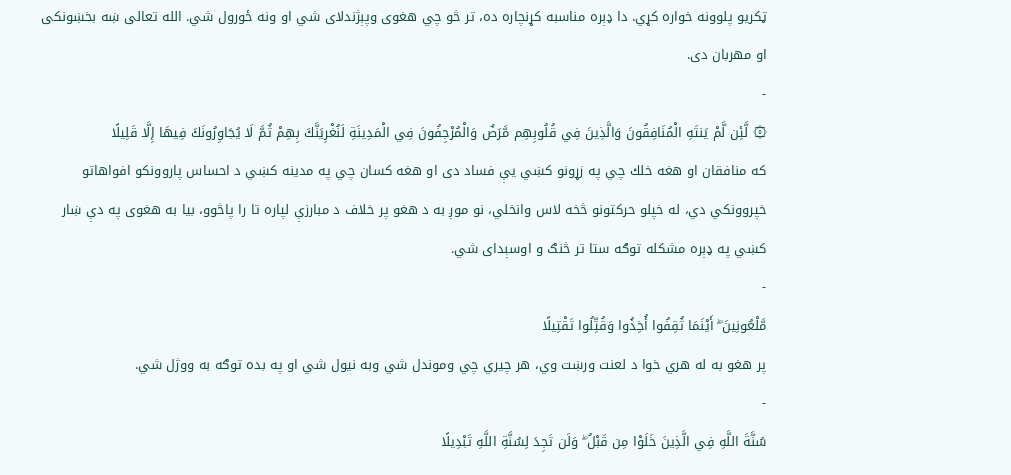ټكريو پلوونه خواره کړي. دا ډېره مناسبه کړنچاره ده، تر څو چي هغوی وپېژندلای شي او ونه ځورول شي. الله تعالی ښه بخښونکی او مهربان دى.
-
۞ لَّئِن لَّمْ يَنتَهِ الْمُنَافِقُونَ وَالَّذِينَ فِي قُلُوبِهِم مَّرَضٌ وَالْمُرْجِفُونَ فِي الْمَدِينَةِ لَنُغْرِيَنَّكَ بِهِمْ ثُمَّ لَا يُجَاوِرُونَكَ فِيهَا إِلَّا قَلِيلًا
كه منافقان او هغه خلك چي په زړونو کښي یې فساد دى او هغه كسان چي په مدينه کښي د احساس پاروونكو افواهاتو خپروونكي دي، له خپلو حركتونو څخه لاس وانخلي، نو موږ به د هغو پر خلاف د مبارزې لپاره تا را پاڅوو، بيا به هغوی په دې ښار کښي په ډېره مشكله توګه ستا تر څنګ و اوسېداى شي.
-
مَّلْعُونِينَ ۖ أَيْنَمَا ثُقِفُوا أُخِذُوا وَقُتِّلُوا تَقْتِيلًا
پر هغو به له هري خوا د لعنت ورښت وي، هر چيري چي وموندل شي وبه نيول شي او په بده توګه به ووژل شي.
-
سُنَّةَ اللَّهِ فِي الَّذِينَ خَلَوْا مِن قَبْلُ ۖ وَلَن تَجِدَ لِسُنَّةِ اللَّهِ تَبْدِيلًا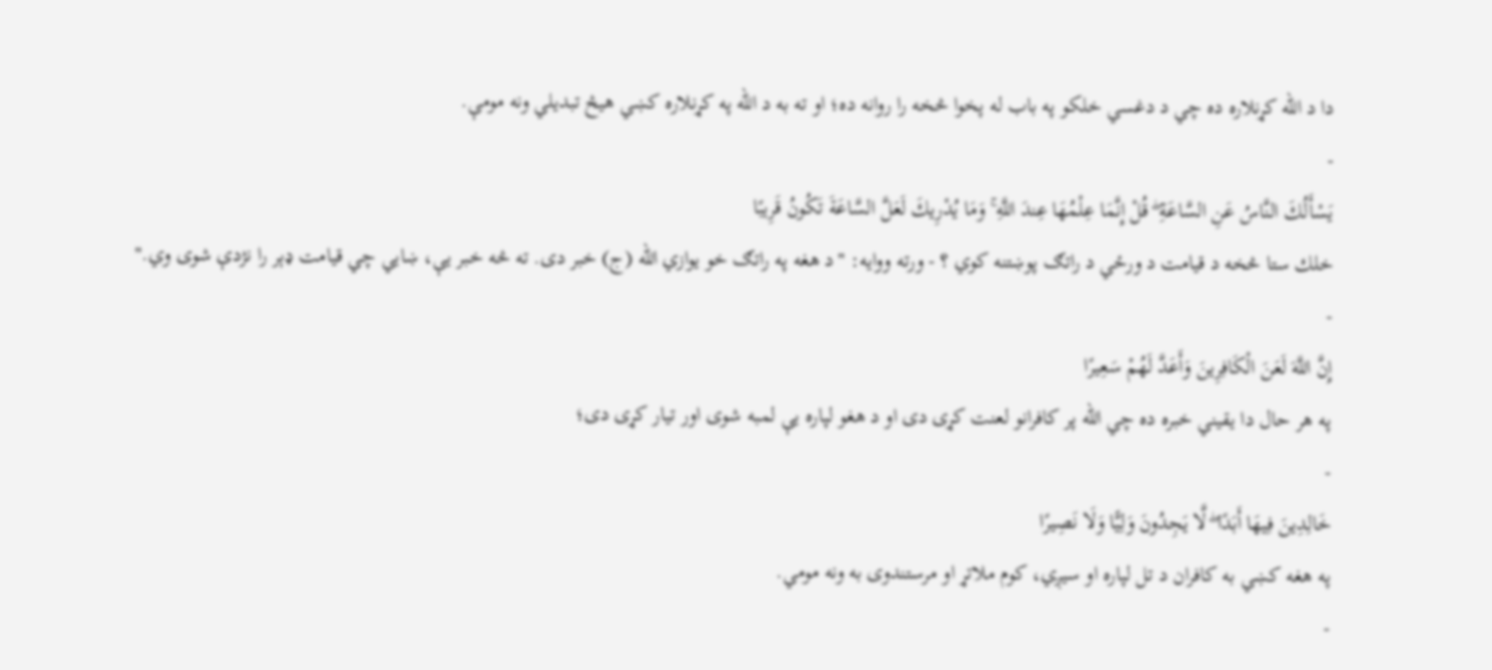دا د الله کړنلاره ده چي د دغسي خلكو په باب له پخوا څخه را روانه ده؛ او ته به د الله په کړنلاره کښي هیڅ تبديلي ونه مومې.
-
يَسْأَلُكَ النَّاسُ عَنِ السَّاعَةِ ۖ قُلْ إِنَّمَا عِلْمُهَا عِندَ اللَّهِ ۚ وَمَا يُدْرِيكَ لَعَلَّ السَّاعَةَ تَكُونُ قَرِيبًا
خلك ستا څخه د قیامت د ورځي د راتګ پوښتنه کوي ؟ - ورته ووايه: "د هغه په راتګ خو یوازي الله (ج) خبر دی. ته څه خبر یې، ښايي چي قيامت ډېر را نژدې شوى وي."
-
إِنَّ اللَّهَ لَعَنَ الْكَافِرِينَ وَأَعَدَّ لَهُمْ سَعِيرًا
په هر حال دا يقيني خبره ده چي الله پر كافرانو لعنت کړی دى او د هغو لپاره یې لمبه شوى اور تيار کړی دى؛
-
خَالِدِينَ فِيهَا أَبَدًا ۖ لَّا يَجِدُونَ وَلِيًّا وَلَا نَصِيرًا
په هغه کښي به کافران د تل لپاره او سیږي، كوم ملاتړ او مرستندوى به ونه مومي.
-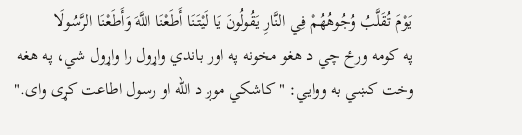يَوْمَ تُقَلَّبُ وُجُوهُهُمْ فِي النَّارِ يَقُولُونَ يَا لَيْتَنَا أَطَعْنَا اللَّهَ وَأَطَعْنَا الرَّسُولَا
په كومه ورځ چي د هغو مخونه په اور باندي واړول را واړول شي، په هغه وخت کښي به ووايي: "كاشكي موږ د الله او رسول اطاعت کړی واى."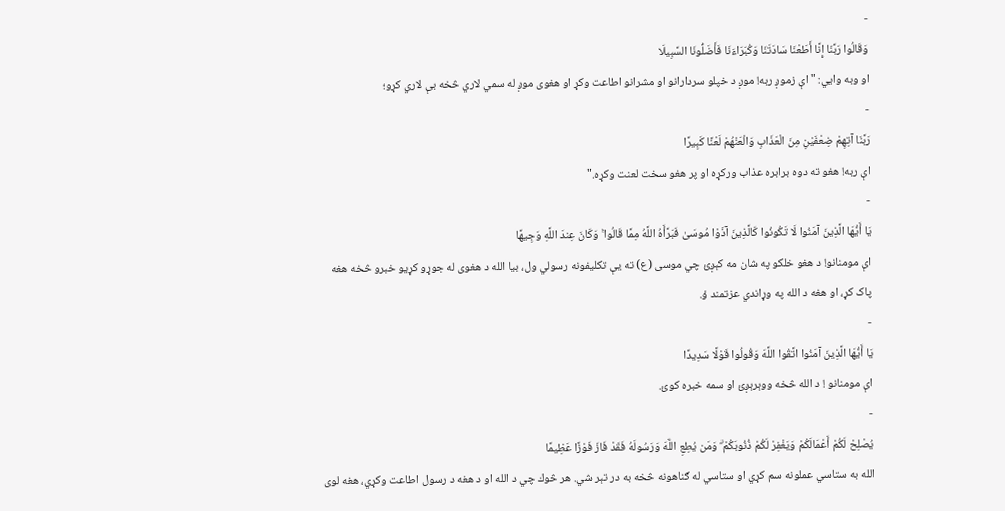-
وَقَالُوا رَبَّنَا إِنَّا أَطَعْنَا سَادَتَنَا وَكُبَرَاءَنَا فَأَضَلُّونَا السَّبِيلَا
او وبه وايي: "اې زموږ ربه! موږ د خپلو سردارانو او مشرانو اطاعت وکړ او هغوی موږ له سمي لاري څخه بې لاري کړو؛
-
رَبَّنَا آتِهِمْ ضِعْفَيْنِ مِنَ الْعَذَابِ وَالْعَنْهُمْ لَعْنًا كَبِيرًا
اې ربه! هغو ته دوه برابره عذاب ورکړه او پر هغو سخت لعنت وکړه."
-
يَا أَيُّهَا الَّذِينَ آمَنُوا لَا تَكُونُوا كَالَّذِينَ آذَوْا مُوسَىٰ فَبَرَّأَهُ اللَّهُ مِمَّا قَالُوا ۚ وَكَانَ عِندَ اللَّهِ وَجِيهًا
اې مومنانو! د هغو خلكو په شان مه کېږئ چي موسى (ع) ته يې تکلیفونه رسولي ول، بيا الله د هغوی له جوړو کړيو خبرو څخه هغه پاک کړ، او هغه د الله په وړاندي عزتمند ؤ.
-
يَا أَيُّهَا الَّذِينَ آمَنُوا اتَّقُوا اللَّهَ وَقُولُوا قَوْلًا سَدِيدًا
اې مومنانو ! د الله څخه ووېرېږئ او سمه خبره كوئ.
-
يُصْلِحْ لَكُمْ أَعْمَالَكُمْ وَيَغْفِرْ لَكُمْ ذُنُوبَكُمْ ۗ وَمَن يُطِعِ اللَّهَ وَرَسُولَهُ فَقَدْ فَازَ فَوْزًا عَظِيمًا
الله به ستاسي عملونه سم کړي او ستاسي له ګناهونه څخه به در تېر شي. هر څوك چي د الله او د هغه د رسول اطاعت وکړي، هغه لوى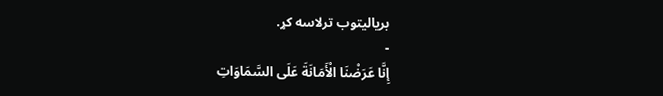برياليتوب ترلاسه کړ.
-
إِنَّا عَرَضْنَا الْأَمَانَةَ عَلَى السَّمَاوَاتِ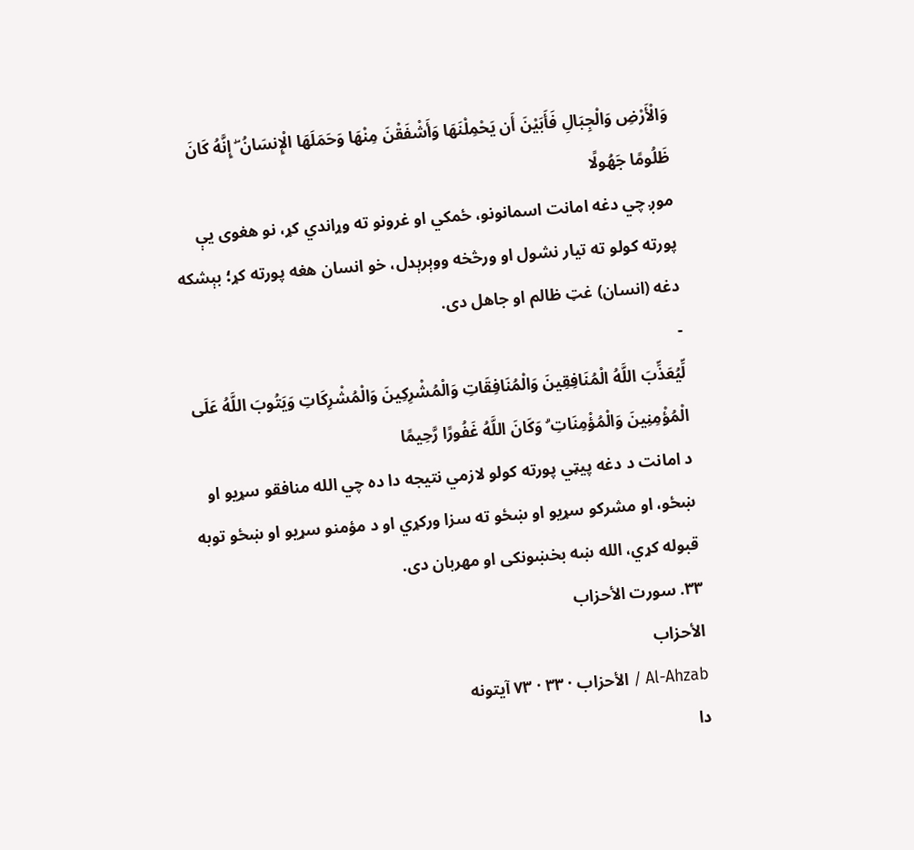وَالْأَرْضِ وَالْجِبَالِ فَأَبَيْنَ أَن يَحْمِلْنَهَا وَأَشْفَقْنَ مِنْهَا وَحَمَلَهَا الْإِنسَانُ ۖ إِنَّهُ كَانَ ظَلُومًا جَهُولًا
موږ چي دغه امانت اسمانونو، ځمکي او غرونو ته وړاندي کړ، نو هغوی یې پورته كولو ته تيار نشول او ورڅخه ووېرېدل، خو انسان هغه پورته کړ؛ بېشكه دغه (انسان) غټ ظالم او جاهل دى.
-
لِّيُعَذِّبَ اللَّهُ الْمُنَافِقِينَ وَالْمُنَافِقَاتِ وَالْمُشْرِكِينَ وَالْمُشْرِكَاتِ وَيَتُوبَ اللَّهُ عَلَى الْمُؤْمِنِينَ وَالْمُؤْمِنَاتِ ۗ وَكَانَ اللَّهُ غَفُورًا رَّحِيمًا
د امانت د دغه پيټي پورته كولو لازمي نتيجه دا ده چي الله منافقو سړیو او ښځو، او مشركو سړیو او ښځو ته سزا ورکړي او د مؤمنو سړیو او ښځو توبه قبوله کړي، الله ښه بخښونكى او مهربان دى.
۳۳. سورت الأحزاب
الأحزاب
Al-Ahzab / الأحزاب · ۳۳ · ۷۳ آیتونه
دا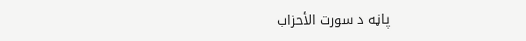پاڼه د سورت الأحزاب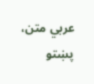عربي متن، پښتو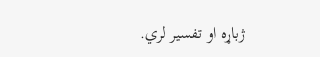ژباړه او تفسیر لري.